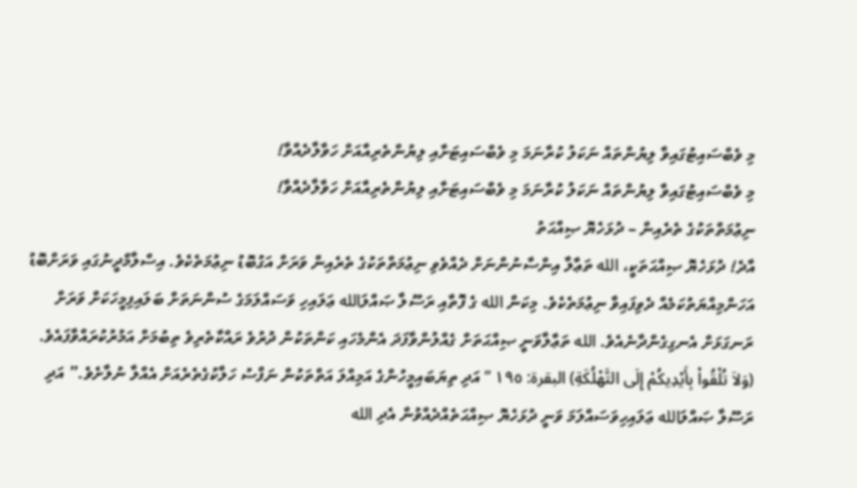މި ވެބްސައިޓުގައިވާ ލިޔުންތައް ނަކަލު ކުރާނަމަ މި ވެބްސައިޓަށާއި ލިޔުންތެރިއާއަށް ހަވާލާދެއްވާ!
މި ވެބްސައިޓުގައިވާ ލިޔުންތައް ނަކަލު ކުރާނަމަ މި ވެބްސައިޓަށާއި ލިޔުންތެރިއާއަށް ހަވާލާދެއްވާ!
ނިޢުމަތްތަކުގެ ތެރެއިން – ދުޅަހެޔޮ ޞިއްޙަތު
އާދެ! ދުޅަހެޔޮ ޞިއްޙަތަކީ، الله ތަޢާލާ އިންސާނުންނަށް ދެއްވެވި ނިޢުމަތްތަކުގެ ތެރެއިން ވަރަށް އަގުބޮޑު ނިޢުމަތެކެވެ. އިސްލާމްދީނުގައި ވަރަށްބޮޑު އަހަންމިއްޔަތުކަމެއް ދެވިފައިވާ ނިޢުމަތެކެވެ. މިކަން الله ގެ ފޮތާއި ރަސޫލާ ޞައްލަالله ޢަލައިހި ވަސައްލަމަގެ ސުންނަތަށް ބަލައިފިމީހަކަށް ވަރަށް ރަނގަޅަށް އެނގިގެންދާނެއެވެ. الله ތަޢާލާވަނީ ޞިއްޙަތަށް ގެއްލުންވާފަދަ އެންމެހައި ކަންތަކުން ދުރުވެ ރައްކާތެރިވެ ތިބުމަށް އަމުރުކުރައްވާފައެވެ.  (وَلاَ تُلْقُواْ بِأَيْدِيكُمْ إِلَى التَّهْلُكَةِ) البقرة: ١٩٥ ” އަދި ތިޔަބައިމީހުންގެ އަމިއްލަ އަތްތަކުން ނަފްސު ހަލާކުގެތެރެއަށް އެއްލާ ނުލާށެވެ.” އަދި ރަސޫލާ ޞައްލަالله ޢަލައިހިވަސައްލަމަ ވަނީ ދުޅަހެޔޮ ޞިއްޙަތެއްދެއްވުން އެދި الله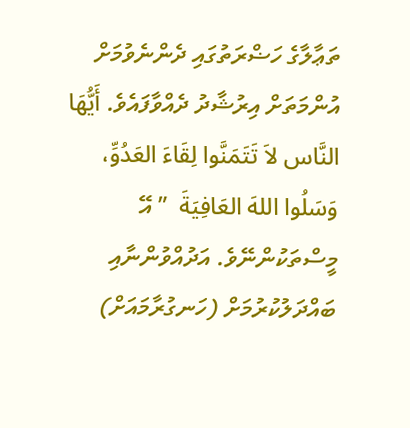ތަޢާލާގެ ހަޟްރަތުގައި ދެންނެވުމަށް އުންމަތަށް އިރުޝާދު ދެއްވާފައެވެ. أَيُّهَا النَّاس لاَ تَتَمَنَّوا لِقَاءَ العَدُوِّ، وَسَلُوا اللهَ العَافِيَةَ  ” އޭ މީސްތަކުންނޭވެ. އަދުއްވުންނާއި ބައްދަލުކުރުމަށް (ހަނގުރާމައަށް)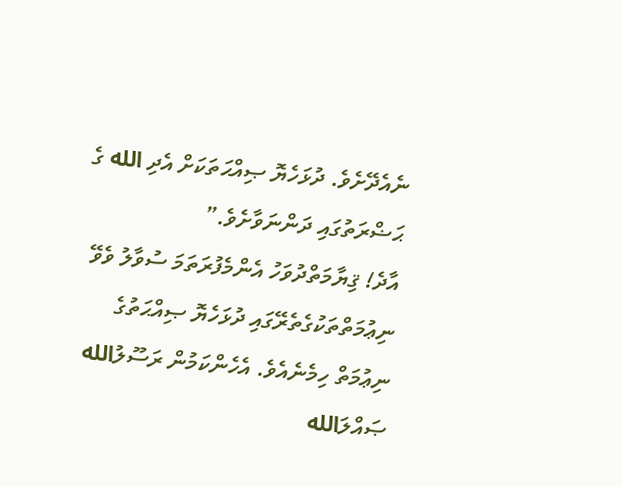ނެއެދޭށެވެ. ދުޅަހެޔޮ ޞިއްޙަތަކަށް އެދި الله ގެ ޙަޟްރަތުގައި ދަންނަވާށެވެ.”
އާދެ! ޤިޔާމަތްދުވަހު އެންމެފުރަތަމަ ސުވާލު ވެވޭ ނިޢުމަތްތަކުގެތެރޭގައި ދުޅަހެޔޮ ޞިއްޙަތުގެ ނިޢުމަތް ހިމެނެއެވެ. އެހެންކަމުން ރަސޫލުالله ޞައްލަالله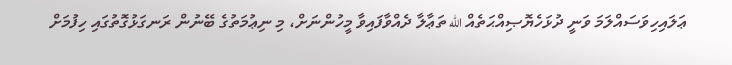ޢަލައިހިވަސައްލަމަ ވަނީ ދުޅަހެޔޮޞިއްޙަތެއް الله ތަޢާލާ ދެއްވާފައިވާ މީހުންނަށް، މި ނިޢުމަތުގެ ބޭނުން ރަނގަޅުގޮތުގައި ހިފުމަށް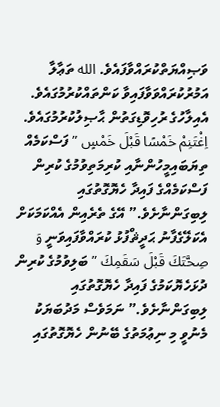ވަޞިއްޔަތްކުރައްވާފައެވެ. الله ތަޢާލާ އަމުރުކުރައްވަވާފައިވާ ކަންތައްކުރުމުގައެވެ. އެއިލާހުގެ ރުހިވޮޑިގަތުން ޙާޞިލުކުރުމުގައެވެ. اِغْتَنِمْ خَمْسًا قَبْلَ خَمْسٍ ” ފަސްކަމެއް ތިޔަބައިމީހުންނާއި ކުރިމަތިވުމުގެ ކުރިން ފަސްކަމެއްގެ ފައިދާ ހެޔޮގޮތުގައި ލިބިގަންނާށެވެ.” އޭގެ ތެރެއިން އެއްކަމަކަށް އެކަލޭގެފާނު ޙަދީޘްފުޅު ކުރައްވާފައިވަނީ وَ صِحَّتَكَ قَبْلَ سَقَمِكَ ” ބަލިވުމުގެ ކުރިން ދުޅަހެޔޮކަމުގެ ފައިދާ ހެޔޮގޮތުގައި ލިބިގަންނާށެވެ.” ނަމަވެސް މަދުބަޔަކު މެނުވީ މި ނިޢުމަތުގެ ބޭނުން ހެޔޮގޮތުގައި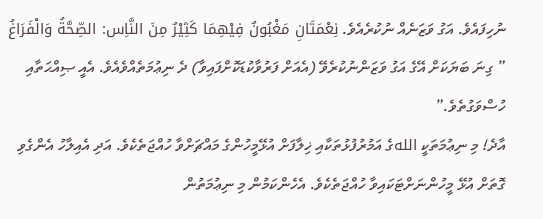ނުހިފައެވެ. އަގު ވަޒަނެއް ނުކުރެއެވެ. نِعْمَتَانِ مَغْبُونٌ فِيْهِمَا كَثِيْرٌ مِنَ النَّاِس: الصِّحَّةُ وَالْفَرَاغُ  ” ގިނަ ބަޔަކަށް އޭގެ އަގު ވަޒަންނުކުރެވޭ (އެއަށް ފަރުވާކުޑަކޮށްފައިވާ) ދެ ނިޢުމަތެއްވެއެވެ. އެއީ ޞިއްޙަތާއި ހުސްވަގުތެވެ.”
އާދެ! މި ނިޢުމަތަކީ اللهގެ އަމުރުފުޅުތަކާއި ޚިލާފަށް އުޅޭމީހުންގެ މައްޗަށްވާ ހުއްޖަތެކެވެ. އަދި އެއިލާހު އެންގެވި ގޮތަށް އުޅޭ މީހުންނަށްޓަކައިވާ ހުއްޖަތެކެވެ. އެހެންކަމުން މި ނިޢުމަތުން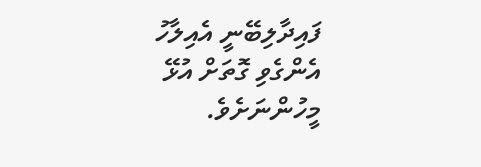ފައިދާލިބޭނީ އެއިލާހު އެންގެވި ގޮތަށް އުޅޭ މީހުންނަށެވެ.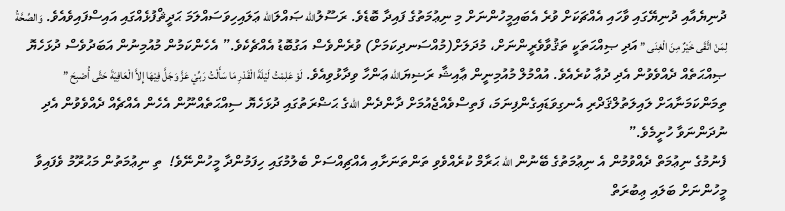ދުނިޔެއާއި ދުނިޔޭގައި ވާހައި އެއްޗަކަށް ވުރެ އެބައިމީހުންނަށް މި ނިޢުމަތުގެ ފައިދާ ބޮޑެވެ. ރަސޫލުالله ޞައްލަالله ޢަލައިހިވަސައްލަމަ ޙަދީޘްފުޅެއްގައި އައިސްފައިވެއެވެ. وَالصِّحَّةُ لِمَنْ اتَّقَى خَيْرٌ مِنَ الْغِنَى ” އަދި ޞިއްޙަތަކީ ތަޤުވާވެރީންނަށް، މުދަލަށް(މުއްސަނދިކަމަށް) ވުރެންވެސް އަގުބޮޑު އެއްޗެކެވެ.” އެހެންކަމުން މުއުމިނުން އަބަދުވެސް ދުޅަހެޔޮ ޞިއްޙަތެއް ދެއްވެވުން އެދި ދުޢާ ކުރެއެވެ. އުއްމުލް މުއުމިނީން ޢާއިޝާ ރަޟިޔަالله ޢަންހާ ވިދާޅުވިއެވެ. لَوْ عَلِمْتُ لَيْلَةَ الْقَدْرِ مَا سَأَلْتُ رَبِّيْ عَزَّ وَجَلَّ فِيْهَا إِلاَّ الْعَافِيَةَ حَتَّى أُصْبِحَ ” ތިމަންކަމަނާއަށް ލައިލަތުލްޤަދްރި އެނގިވަޑައިގެންފިނަމަ، ފަތިސްވެއްޖެއުމަށް ދާންދެން اللهގެ ޙަޟްރަތުގައި ދުޅަހެޔޮ ސިއްޙަތެއްނޫން އެހެން އެއްޗެއް ދެއްވެވުން އެދި ނުދަންނަވާ ހުށީމެވެ.”
ފެނުމުގެ ނިޢުމަތް ދެއްވުމުން އެ ނިޢުމަތުގެ ބޭނުން الله ޙަރާމް ކުރެއްވެވި ތަންތަނަށާއި އެއްޗިއްސަށް ބެލުމުގައި ހިފަމުންދާ މީހުންނޭވެ!  ތި ނިޢުމަތުން މަޙުރޫމު ވެފައިވާ މީހުންނަށް ބަލައި ޢިބުރަތް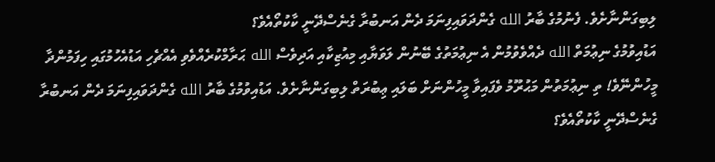ލިބިގަންނާށެވެ. ފެނުމުގެ ބާރު الله ގެންދަވައިފިނަމަ ދެން އަނބުރާ ގެނެސްދޭނީ ކާކުތޯއެވެ؟
އަޑުއިވުމުގެ ނިޢުމަތް الله ދެއްވެވުމުން އެ ނިޢުމަތުގެ ބޭނުން ލަވަޔާއި މިއުޒިކާއި އަދިވެސް الله ޙަރާމްކުރެއްވެވި އެއްޗެހި އަޑުއެހުމުގައި ހިފަމުންދާ މީހުންނޭވެ! ތި ނިޢުމަތުން މަޙުރޫމު ވެފައިވާ މީހުންނަށް ބަލައި ޢިބުރަތް ލިބިގަންނާށެވެ. އަޑުއިވުމުގެ ބާރު الله ގެންދަވައިފިނަމަ ދެން އަނބުރާ ގެނެސްދޭނީ ކާކުތޯއެވެ؟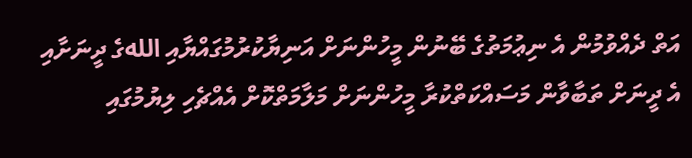އަތް ދެއްވުމުން އެ ނިޢުމަތުގެ ބޭނުން މީހުންނަށް އަނިޔާކުރުމުގައްޔާއި اللهގެ ދީނަށާއި އެ ދީނަށް ތަބާވާން މަސައްކަތްކުރާ މީހުންނަށް މަލާމަތްކޮށް އެއްޗެހި ލިޔުމުގައި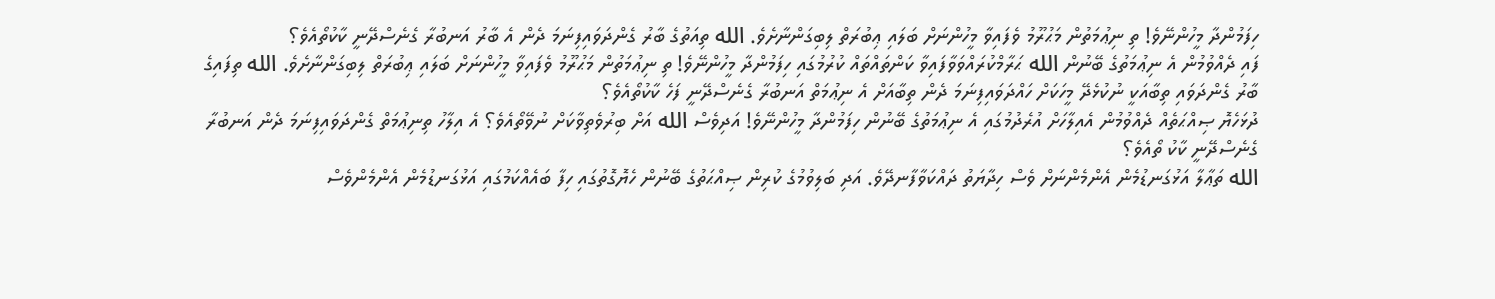ހިފަމުންދާ މީހުންނޭވެ! ތި ނިޢުމަތުން މަޙުރޫމު ވެފައިވާ މީހުންނަށް ބަލައި ޢިބުރަތް ލިބިގަންނާށެވެ. الله ތިއަތުގެ ބާރު ގެންދަވައިފިނަމަ ދެން އެ ބާރު އަނބުރާ ގެނެސްދޭނީ ކާކުތޯއެވެ؟
ފައި ދެއްވުމުން އެ ނިޢުމަތުގެ ބޭނުން الله ޙަރާމްކުރައްވަވާފައިވާ ކަންތައްތައް ކުރުމުގައި ހިފަމުންދާ މީހުންނޭވެ! ތި ނިޢުމަތުން މަޙުރޫމު ވެފައިވާ މީހުންނަށް ބަލައި ޢިބުރަތް ލިބިގަންނާށެވެ. الله ތިފައިގެ ބާރު ގެންދަވައި ތިބާއަކީ ނުކުޅެދޭ މީހަކަށް ހައްދަވައިފިނަމަ ދެން ތިބާއަށް އެ ނިޢުމަތް އަނބުރާ ގެނެސްދޭނީ ފަހެ ކާކުތޯއެވެ؟
ދުޅަހެޔޮ ޞިއްޙަތެއް ދެއްވުމުން އެއިލާހަށް އުރެދުމުގައި އެ ނިޢުމަތުގެ ބޭނުން ހިފަމުންދާ މީހުންނޭވެ! އަދިވެސް الله އަށް ބިރުވެތިވާކަށް ނުވޭތޯއެވެ؟ އެ އިލާހު ތިނިޢުމަތް ގެންދަވައިފިނަމަ ދެން އަނބުރާ ގެނެސްދޭނީ ކާކު ތޯއެވެ؟
الله ތަޢާލާ އަޅުގަނޑުމެން އެންމެންނަށް ވެސް ހިދާޔަތު ދައްކަވާފާނދޭވެ. އަދި ބަލިވުމުގެ ކުރިން ޞިއްޙަތުގެ ބޭނުން ހެޔޮގޮތުގައި ހިފާ ބައެއްކަމުގައި އަޅުގަނޑުމެން އެންމެންވެސް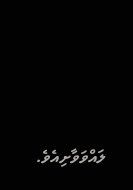ލައްވަވާށިއެވެ.